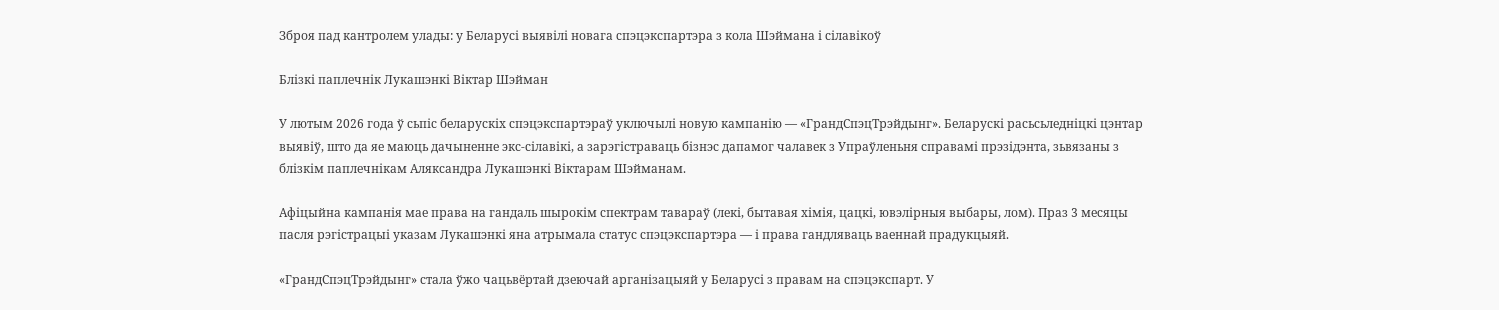Зброя пад кантролем улады: у Беларусі выявілі новага спэцэкспартэра з кола Шэймана і сілавікоў

Блізкі паплечнік Лукашэнкі Віктар Шэйман

У лютым 2026 года ў сьпіс беларускіх спэцэкспартэраў уключылі новую кампанію — «ГрандСпэцТрэйдынг». Беларускі расьсьледніцкі цэнтар выявіў, што да яе маюць дачыненне экс-сілавікі, а зарэгістраваць бізнэс дапамог чалавек з Упраўленьня справамі прэзідэнта, зьвязаны з блізкім паплечнікам Аляксандра Лукашэнкі Віктарам Шэйманам.

Афіцыйна кампанія мае права на гандаль шырокім спектрам тавараў (лекі, бытавая хімія, цацкі, ювэлірныя выбары, лом). Праз 3 месяцы пасля рэгістрацыі указам Лукашэнкі яна атрымала статус спэцэкспартэра — і права гандляваць ваеннай прадукцыяй.

«ГрандСпэцТрэйдынг» стала ўжо чацьвёртай дзеючай арганізацыяй у Беларусі з правам на спэцэкспарт. У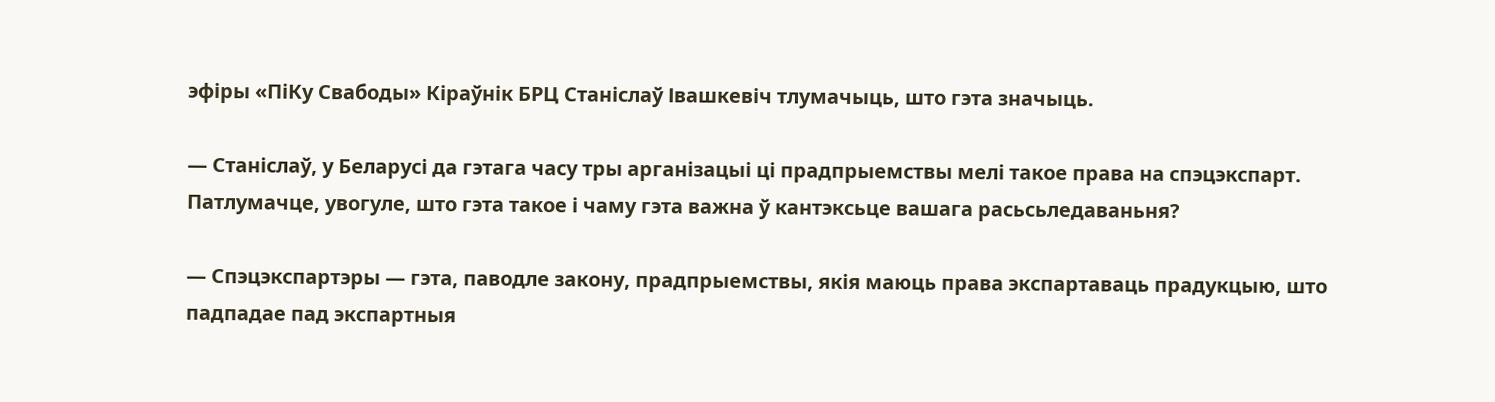эфіры «ПіКу Свабоды» Кіраўнік БРЦ Станіслаў Івашкевіч тлумачыць, што гэта значыць.

— Станіслаў, у Беларусі да гэтага часу тры арганізацыі ці прадпрыемствы мелі такое права на спэцэкспарт. Патлумачце, увогуле, што гэта такое і чаму гэта важна ў кантэксьце вашага расьсьледаваньня?

— Спэцэкспартэры — гэта, паводле закону, прадпрыемствы, якія маюць права экспартаваць прадукцыю, што падпадае пад экспартныя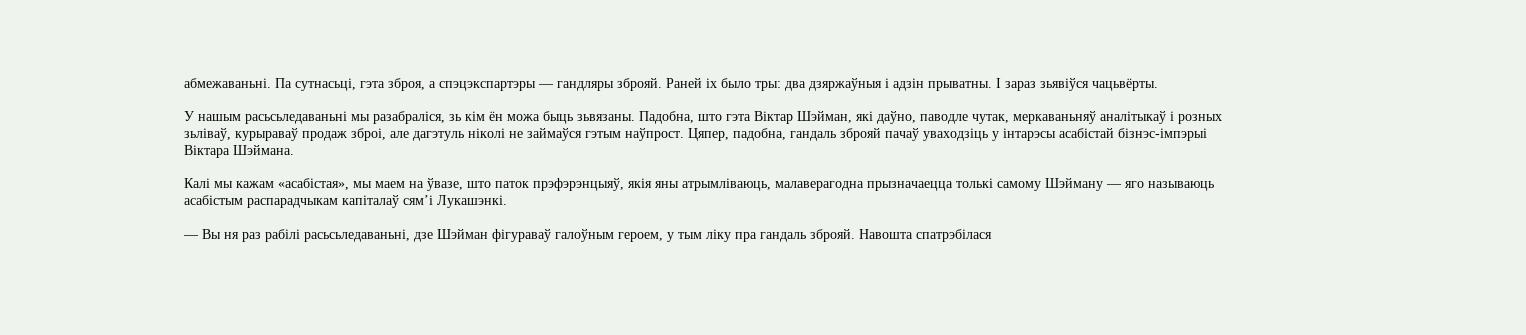абмежаваньні. Па сутнасьці, гэта зброя, а спэцэкспартэры — гандляры зброяй. Раней іх было тры: два дзяржаўныя і адзін прыватны. І зараз зьявіўся чацьвёрты.

У нашым расьсьледаваньні мы разабраліся, зь кім ён можа быць зьвязаны. Падобна, што гэта Віктар Шэйман, які даўно, паводле чутак, меркаваньняў аналітыкаў і розных зьліваў, курыраваў продаж зброі, але дагэтуль ніколі не займаўся гэтым наўпрост. Цяпер, падобна, гандаль зброяй пачаў уваходзіць у інтарэсы асабістай бізнэс-імпэрыі Віктара Шэймана.

Калі мы кажам «асабістая», мы маем на ўвазе, што паток прэфэрэнцыяў, якія яны атрымліваюць, малаверагодна прызначаецца толькі самому Шэйману — яго называюць асабістым распарадчыкам капіталаў сям’і Лукашэнкі.

— Вы ня раз рабілі расьсьледаваньні, дзе Шэйман фігураваў галоўным героем, у тым ліку пра гандаль зброяй. Навошта спатрэбілася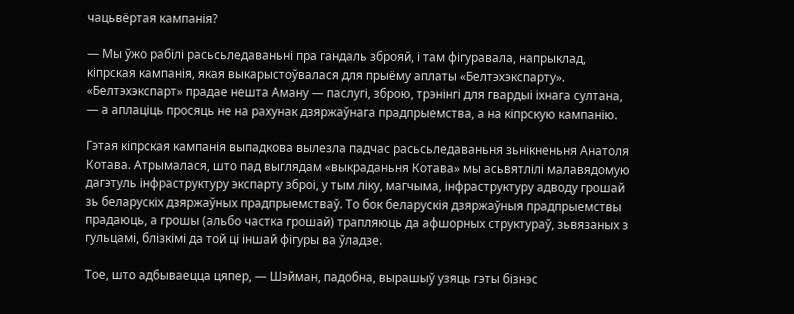чацьвёртая кампанія?

— Мы ўжо рабілі расьсьледаваньні пра гандаль зброяй, і там фігуравала, напрыклад, кіпрская кампанія, якая выкарыстоўвалася для прыёму аплаты «Белтэхэкспарту». «Белтэхэкспарт» прадае нешта Аману — паслугі, зброю, трэнінгі для гвардыі іхнага султана, — а аплаціць просяць не на рахунак дзяржаўнага прадпрыемства, а на кіпрскую кампанію.

Гэтая кіпрская кампанія выпадкова вылезла падчас расьсьледаваньня зьнікненьня Анатоля Котава. Атрымалася, што пад выглядам «выкраданьня Котава» мы асьвятлілі малавядомую дагэтуль інфраструктуру экспарту зброі, у тым ліку, магчыма, інфраструктуру адводу грошай зь беларускіх дзяржаўных прадпрыемстваў. То бок беларускія дзяржаўныя прадпрыемствы прадаюць, а грошы (альбо частка грошай) трапляюць да афшорных структураў, зьвязаных з гульцамі, блізкімі да той ці іншай фігуры ва ўладзе.

Тое, што адбываецца цяпер, — Шэйман, падобна, вырашыў узяць гэты бізнэс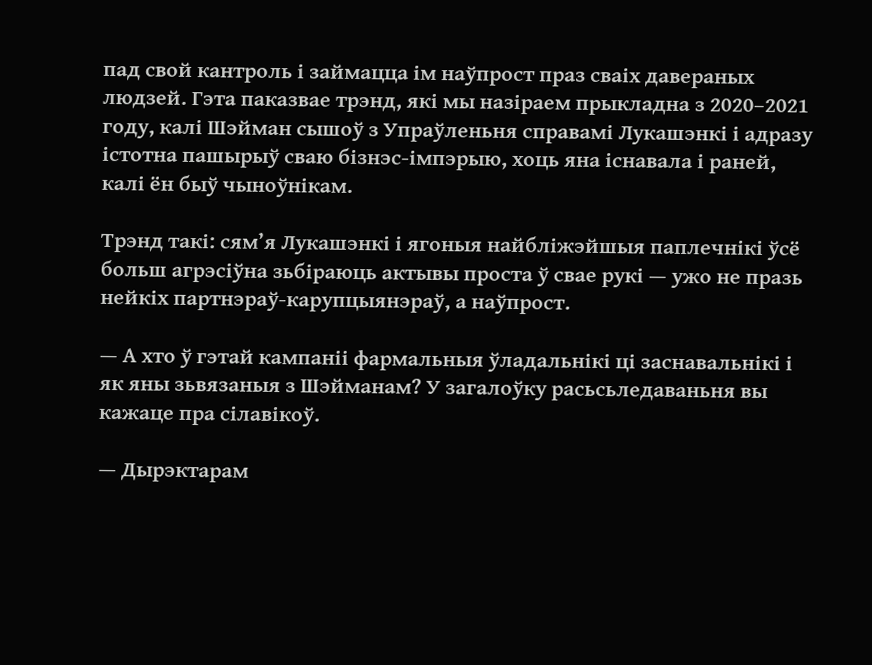пад свой кантроль і займацца ім наўпрост праз сваіх давераных людзей. Гэта паказвае трэнд, які мы назіраем прыкладна з 2020–2021 году, калі Шэйман сышоў з Упраўленьня справамі Лукашэнкі і адразу істотна пашырыў сваю бізнэс-імпэрыю, хоць яна існавала і раней, калі ён быў чыноўнікам.

Трэнд такі: сям’я Лукашэнкі і ягоныя найбліжэйшыя паплечнікі ўсё больш агрэсіўна зьбіраюць актывы проста ў свае рукі — ужо не празь нейкіх партнэраў-карупцыянэраў, а наўпрост.

— А хто ў гэтай кампаніі фармальныя ўладальнікі ці заснавальнікі і як яны зьвязаныя з Шэйманам? У загалоўку расьсьледаваньня вы кажаце пра сілавікоў.

— Дырэктарам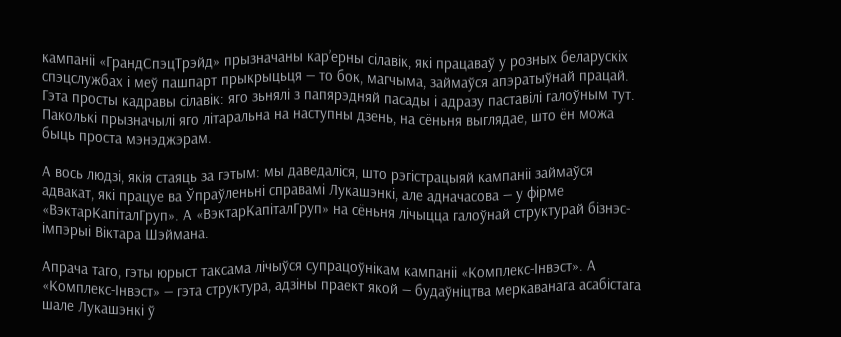кампаніі «ГрандСпэцТрэйд» прызначаны кар’ерны сілавік, які працаваў у розных беларускіх спэцслужбах і меў пашпарт прыкрыцьця — то бок, магчыма, займаўся апэратыўнай працай. Гэта просты кадравы сілавік: яго зьнялі з папярэдняй пасады і адразу паставілі галоўным тут. Паколькі прызначылі яго літаральна на наступны дзень, на сёньня выглядае, што ён можа быць проста мэнэджэрам.

А вось людзі, якія стаяць за гэтым: мы даведаліся, што рэгістрацыяй кампаніі займаўся адвакат, які працуе ва Ўпраўленьні справамі Лукашэнкі, але адначасова — у фірме «ВэктарКапіталГруп». А «ВэктарКапіталГруп» на сёньня лічыцца галоўнай структурай бізнэс-імпэрыі Віктара Шэймана.

Апрача таго, гэты юрыст таксама лічыўся супрацоўнікам кампаніі «Комплекс-Інвэст». А «Комплекс-Інвэст» — гэта структура, адзіны праект якой — будаўніцтва меркаванага асабістага шале Лукашэнкі ў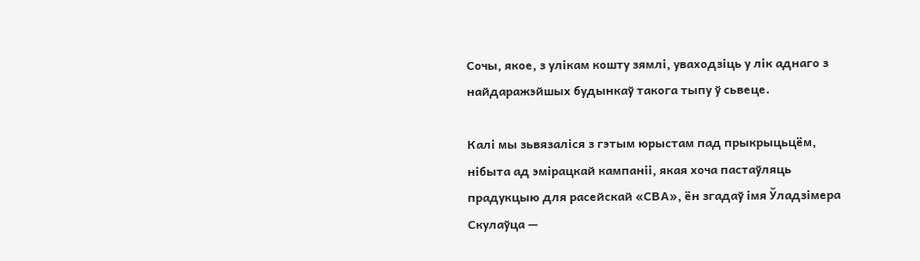Сочы, якое, з улікам кошту зямлі, уваходзіць у лік аднаго з найдаражэйшых будынкаў такога тыпу ў сьвеце.

Калі мы зьвязаліся з гэтым юрыстам пад прыкрыцьцём, нібыта ад эмірацкай кампаніі, якая хоча пастаўляць прадукцыю для расейскай «СВА», ён згадаў імя Ўладзімера Скулаўца —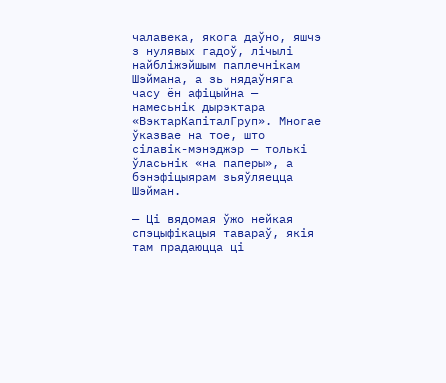чалавека, якога даўно, яшчэ з нулявых гадоў, лічылі найбліжэйшым паплечнікам Шэймана, а зь нядаўняга часу ён афіцыйна — намесьнік дырэктара «ВэктарКапіталГруп». Многае ўказвае на тое, што сілавік-мэнэджэр — толькі ўласьнік «на паперы», а бэнэфіцыярам зьяўляецца Шэйман.

— Ці вядомая ўжо нейкая спэцыфікацыя тавараў, якія там прадаюцца ці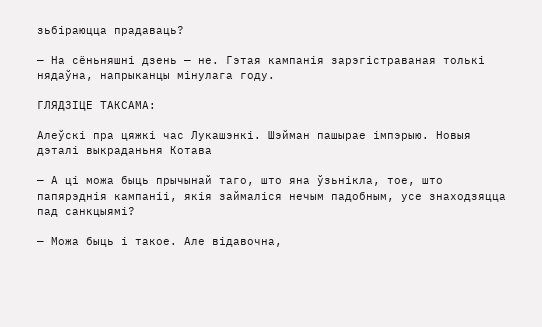зьбіраюцца прадаваць?

— На сёньняшні дзень — не. Гэтая кампанія зарэгістраваная толькі нядаўна, напрыканцы мінулага году.

ГЛЯДЗІЦЕ ТАКСАМА:

Алеўскі пра цяжкі час Лукашэнкі. Шэйман пашырае імпэрыю. Новыя дэталі выкраданьня Котава

— А ці можа быць прычынай таго, што яна ўзьнікла, тое, што папярэднія кампаніі, якія займаліся нечым падобным, усе знаходзяцца пад санкцыямі?

— Можа быць і такое. Але відавочна,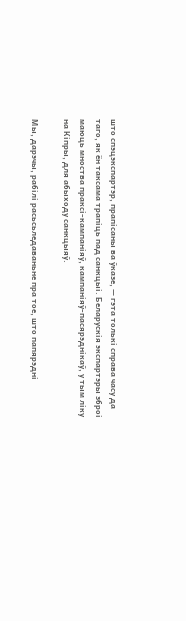што спэцэкспартэр, прапісаны ва ўказе, — гэта толькі справа часу да таго, як ён таксама трапіць пад санкцыі. Беларускія экспартэры зброі маюць мноства праксі-кампаніяў, кампаніяў-пасярэднікаў, у тым ліку на Кіпры, для абыходу санкцыяў.

Мы, дарэчы, рабілі расьсьледаваньне пра тое, што папярэдні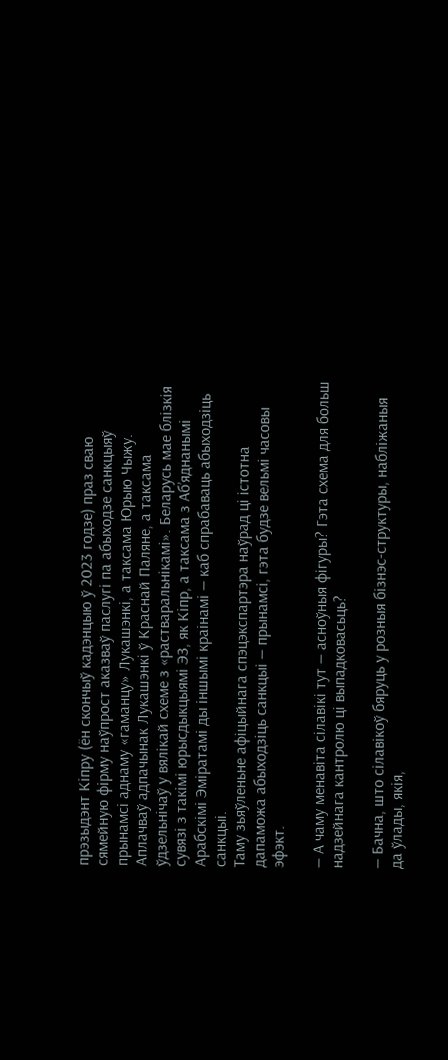прэзыдэнт Кіпру (ён скончыў кадэнцыю ў 2023 годзе) праз сваю сямейную фірму наўпрост аказваў паслугі па абыходзе санкцыяў прынамсі аднаму «гаманцу» Лукашэнкі, а таксама Юрыю Чыжу. Аплачваў адпачынак Лукашэнкі ў Краснай Паляне, а таксама ўдзельнічаў у вялікай схеме з «растваральнікамі». Беларусь мае блізкія сувязі з такімі юрысдыкцыямі ЭЗ, як Кіпр, а таксама з Аб’яднанымі Арабскімі Эміратамі ды іншымі краінамі — каб спрабаваць абыходзіць санкцыі.
Таму зьяўленьне афіцыйнага спэцэкспартэра наўрад ці істотна дапаможа абыходзіць санкцыі — прынамсі, гэта будзе вельмі часовы эфэкт.

— А чаму менавіта сілавікі тут — асноўныя фігуры? Гэта схема для больш надзейнага кантролю ці выпадковасьць?

— Бачна, што сілавікоў бяруць у розныя бізнэс-структуры, набліжаныя да ўлады, якія,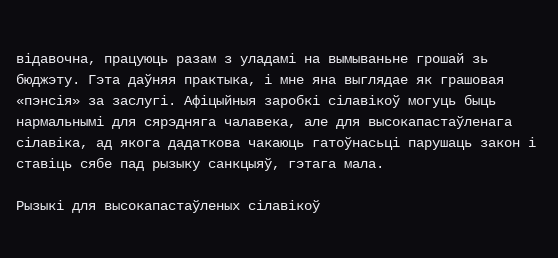відавочна, працуюць разам з уладамі на вымываньне грошай зь бюджэту. Гэта даўняя практыка, і мне яна выглядае як грашовая «пэнсія» за заслугі. Афіцыйныя заробкі сілавікоў могуць быць нармальнымі для сярэдняга чалавека, але для высокапастаўленага сілавіка, ад якога дадаткова чакаюць гатоўнасьці парушаць закон і ставіць сябе пад рызыку санкцыяў, гэтага мала.

Рызыкі для высокапастаўленых сілавікоў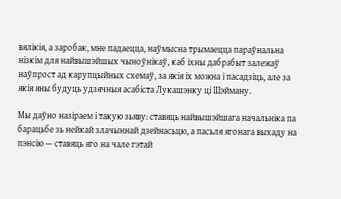вялікія, а заробак, мне падаецца, наўмысна трымаецца параўнальна нізкім для найвышэйшых чыноўнікаў, каб іхны дабрабыт залежаў наўпрост ад карупцыйных схемаў, за якія іх можна і пасадзіць, але за якія яны будуць удзячныя асабіста Лукашэнку ці Шэйману.

Мы даўно назіраем і такую зьяву: ставяць найвышэйшага начальніка па барацьбе зь нейкай злачыннай дзейнасьцю, а пасьля ягонага выхаду на пэнсію — ставяць яго на чале гэтай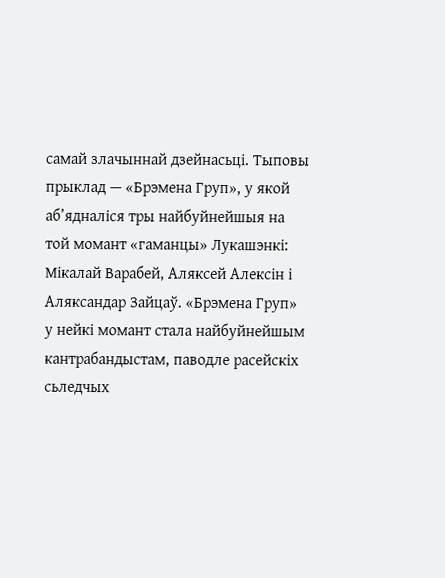самай злачыннай дзейнасьці. Тыповы прыклад — «Брэмена Груп», у якой аб’ядналіся тры найбуйнейшыя на той момант «гаманцы» Лукашэнкі: Мікалай Варабей, Аляксей Алексін і Аляксандар Зайцаў. «Брэмена Груп» у нейкі момант стала найбуйнейшым кантрабандыстам, паводле расейскіх сьледчых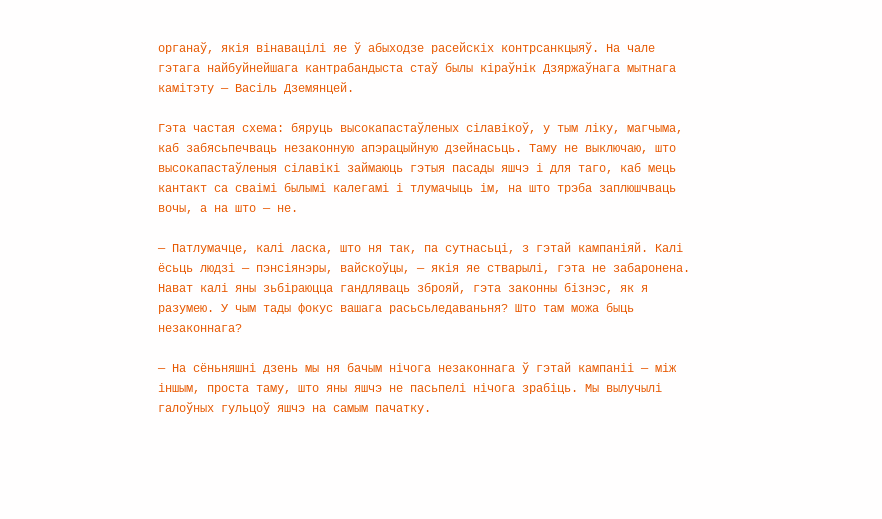органаў, якія вінавацілі яе ў абыходзе расейскіх контрсанкцыяў. На чале гэтага найбуйнейшага кантрабандыста стаў былы кіраўнік Дзяржаўнага мытнага камітэту — Васіль Дземянцей.

Гэта частая схема: бяруць высокапастаўленых сілавікоў, у тым ліку, магчыма, каб забясьпечваць незаконную апэрацыйную дзейнасьць. Таму не выключаю, што высокапастаўленыя сілавікі займаюць гэтыя пасады яшчэ і для таго, каб мець кантакт са сваімі былымі калегамі і тлумачыць ім, на што трэба заплюшчваць вочы, а на што — не.

— Патлумачце, калі ласка, што ня так, па сутнасьці, з гэтай кампаніяй. Калі ёсьць людзі — пэнсіянэры, вайскоўцы, — якія яе стварылі, гэта не забаронена. Нават калі яны зьбіраюцца гандляваць зброяй, гэта законны бізнэс, як я разумею. У чым тады фокус вашага расьсьледаваньня? Што там можа быць незаконнага?

— На сёньняшні дзень мы ня бачым нічога незаконнага ў гэтай кампаніі — між іншым, проста таму, што яны яшчэ не пасьпелі нічога зрабіць. Мы вылучылі галоўных гульцоў яшчэ на самым пачатку.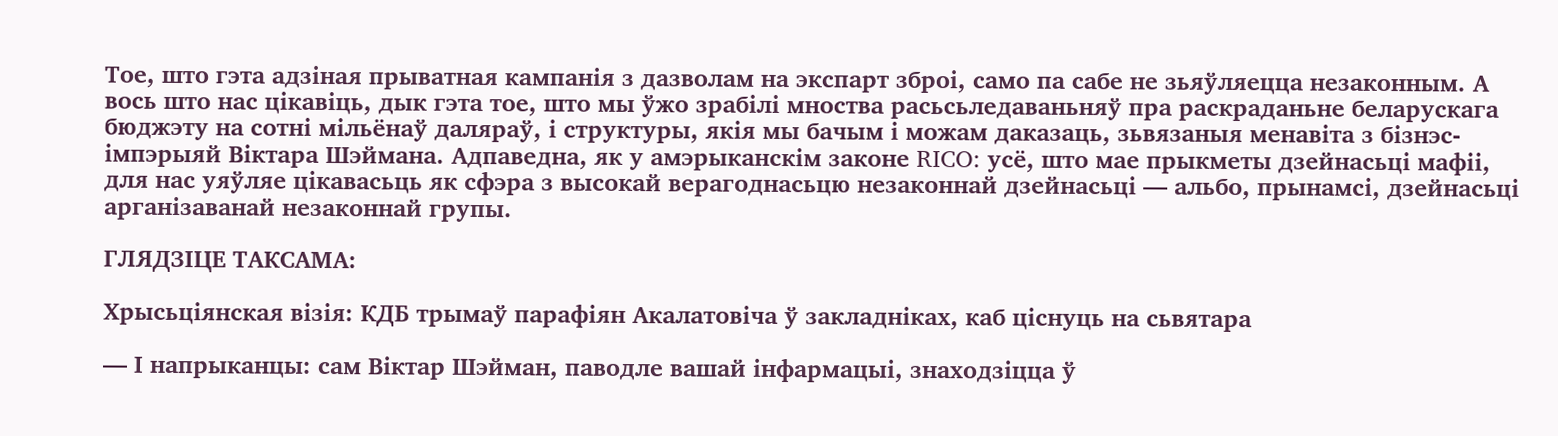Тое, што гэта адзіная прыватная кампанія з дазволам на экспарт зброі, само па сабе не зьяўляецца незаконным. А вось што нас цікавіць, дык гэта тое, што мы ўжо зрабілі мноства расьсьледаваньняў пра раскраданьне беларускага бюджэту на сотні мільёнаў даляраў, і структуры, якія мы бачым і можам даказаць, зьвязаныя менавіта з бізнэс-імпэрыяй Віктара Шэймана. Адпаведна, як у амэрыканскім законе RICO: усё, што мае прыкметы дзейнасьці мафіі, для нас уяўляе цікавасьць як сфэра з высокай верагоднасьцю незаконнай дзейнасьці — альбо, прынамсі, дзейнасьці арганізаванай незаконнай групы.

ГЛЯДЗІЦЕ ТАКСАМА:

Хрысьціянская візія: КДБ трымаў парафіян Акалатовіча ў закладніках, каб ціснуць на сьвятара

— І напрыканцы: сам Віктар Шэйман, паводле вашай інфармацыі, знаходзіцца ў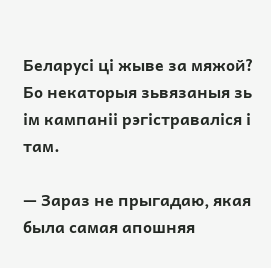Беларусі ці жыве за мяжой? Бо некаторыя зьвязаныя зь ім кампаніі рэгістраваліся і там.

— Зараз не прыгадаю, якая была самая апошняя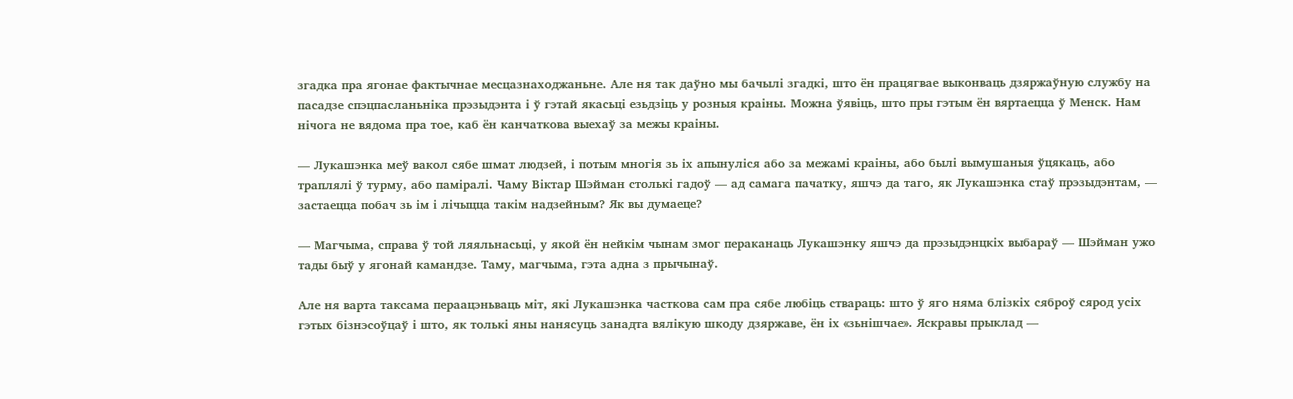згадка пра ягонае фактычнае месцазнаходжаньне. Але ня так даўно мы бачылі згадкі, што ён працягвае выконваць дзяржаўную службу на пасадзе спэцпасланьніка прэзыдэнта і ў гэтай якасьці езьдзіць у розныя краіны. Можна ўявіць, што пры гэтым ён вяртаецца ў Менск. Нам нічога не вядома пра тое, каб ён канчаткова выехаў за межы краіны.

— Лукашэнка меў вакол сябе шмат людзей, і потым многія зь іх апынуліся або за межамі краіны, або былі вымушаныя ўцякаць, або траплялі ў турму, або паміралі. Чаму Віктар Шэйман столькі гадоў — ад самага пачатку, яшчэ да таго, як Лукашэнка стаў прэзыдэнтам, — застаецца побач зь ім і лічыцца такім надзейным? Як вы думаеце?

— Магчыма, справа ў той ляяльнасьці, у якой ён нейкім чынам змог пераканаць Лукашэнку яшчэ да прэзыдэнцкіх выбараў — Шэйман ужо тады быў у ягонай камандзе. Таму, магчыма, гэта адна з прычынаў.

Але ня варта таксама пераацэньваць міт, які Лукашэнка часткова сам пра сябе любіць ствараць: што ў яго няма блізкіх сяброў сярод усіх гэтых бізнэсоўцаў і што, як толькі яны нанясуць занадта вялікую шкоду дзяржаве, ён іх «зьнішчае». Яскравы прыклад —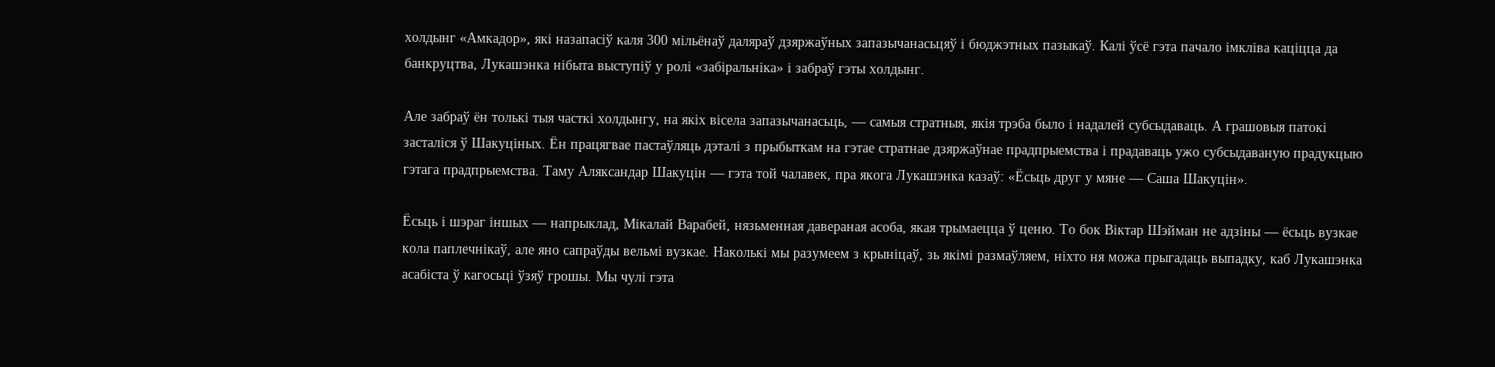холдынг «Амкадор», які назапасіў каля 300 мільёнаў даляраў дзяржаўных запазычанасьцяў і бюджэтных пазыкаў. Калі ўсё гэта пачало імкліва каціцца да банкруцтва, Лукашэнка нібыта выступіў у ролі «забіральніка» і забраў гэты холдынг.

Але забраў ён толькі тыя часткі холдынгу, на якіх вісела запазычанасьць, — самыя стратныя, якія трэба было і надалей субсыдаваць. А грашовыя патокі засталіся ў Шакуціных. Ён працягвае пастаўляць дэталі з прыбыткам на гэтае стратнае дзяржаўнае прадпрыемства і прадаваць ужо субсыдаваную прадукцыю гэтага прадпрыемства. Таму Аляксандар Шакуцін — гэта той чалавек, пра якога Лукашэнка казаў: «Ёсьць друг у мяне — Саша Шакуцін».

Ёсьць і шэраг іншых — напрыклад, Мікалай Варабей, нязьменная давераная асоба, якая трымаецца ў ценю. То бок Віктар Шэйман не адзіны — ёсьць вузкае кола паплечнікаў, але яно сапраўды вельмі вузкае. Наколькі мы разумеем з крыніцаў, зь якімі размаўляем, ніхто ня можа прыгадаць выпадку, каб Лукашэнка асабіста ў кагосьці ўзяў грошы. Мы чулі гэта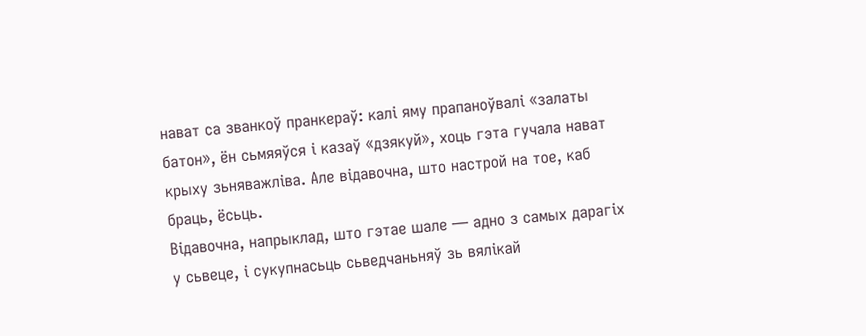нават са званкоў пранкераў: калі яму прапаноўвалі «залаты батон», ён сьмяяўся і казаў «дзякуй», хоць гэта гучала нават крыху зьняважліва. Але відавочна, што настрой на тое, каб браць, ёсьць.
Відавочна, напрыклад, што гэтае шале — адно з самых дарагіх у сьвеце, і сукупнасьць сьведчаньняў зь вялікай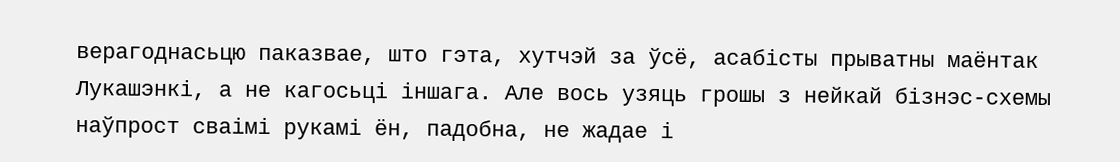верагоднасьцю паказвае, што гэта, хутчэй за ўсё, асабісты прыватны маёнтак Лукашэнкі, а не кагосьці іншага. Але вось узяць грошы з нейкай бізнэс-схемы наўпрост сваімі рукамі ён, падобна, не жадае і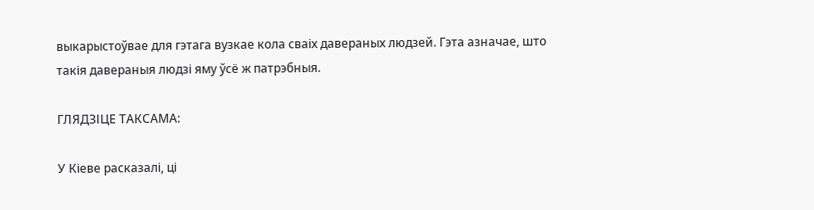выкарыстоўвае для гэтага вузкае кола сваіх давераных людзей. Гэта азначае, што такія давераныя людзі яму ўсё ж патрэбныя.

ГЛЯДЗІЦЕ ТАКСАМА:

У Кіеве расказалі, ці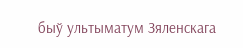быў ультыматум Зяленскага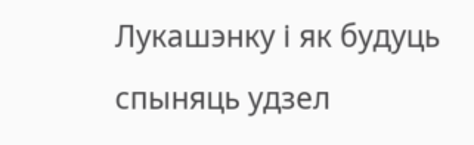Лукашэнку і як будуць спыняць удзел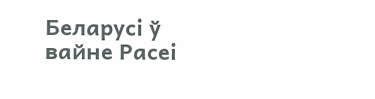Беларусі ў вайне Расеі